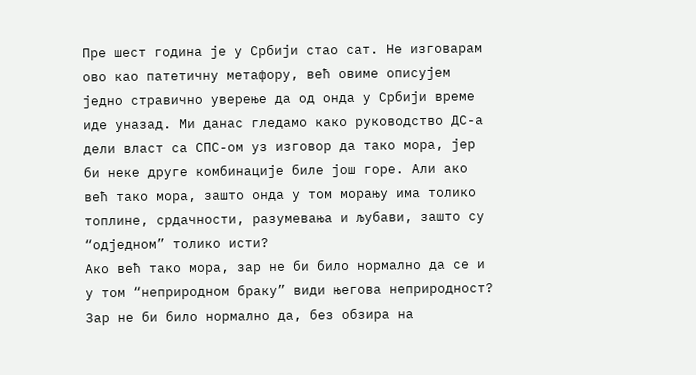Пре шест година је у Србији стао сат. Не изговарам ово као патетичну метафору, већ овиме описујем једно стравично уверење да од онда у Србији време иде уназад. Ми данас гледамо како руководство ДС-а дели власт са СПС-ом уз изговор да тако мора, јер би неке друге комбинације биле још горе. Али ако већ тако мора, зашто онда у том морању има толико топлине, срдачности, разумевања и љубави, зашто су “одједном” толико исти?
Ако већ тако мора, зар не би било нормално да се и у том “неприродном браку” види његова неприродност? Зар не би било нормално да, без обзира на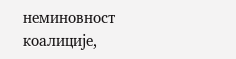неминовност коалиције,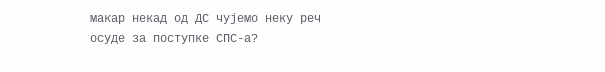макар некад од ДС чујемо неку реч осуде за поступке СПС-а?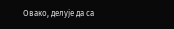Овако, делује да са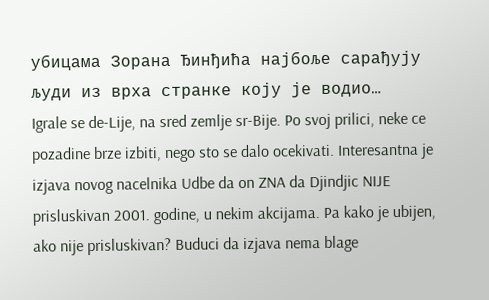убицама Зорана Ђинђића најбоље сарађују људи из врха странке коју је водио…
Igrale se de-Lije, na sred zemlje sr-Bije. Po svoj prilici, neke ce pozadine brze izbiti, nego sto se dalo ocekivati. Interesantna je izjava novog nacelnika Udbe da on ZNA da Djindjic NIJE prisluskivan 2001. godine, u nekim akcijama. Pa kako je ubijen, ako nije prisluskivan? Buduci da izjava nema blage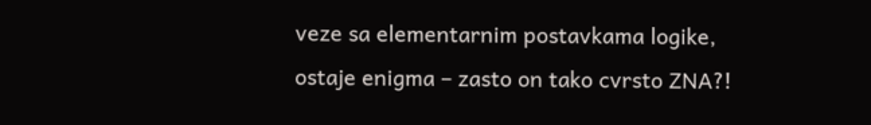veze sa elementarnim postavkama logike, ostaje enigma – zasto on tako cvrsto ZNA?!